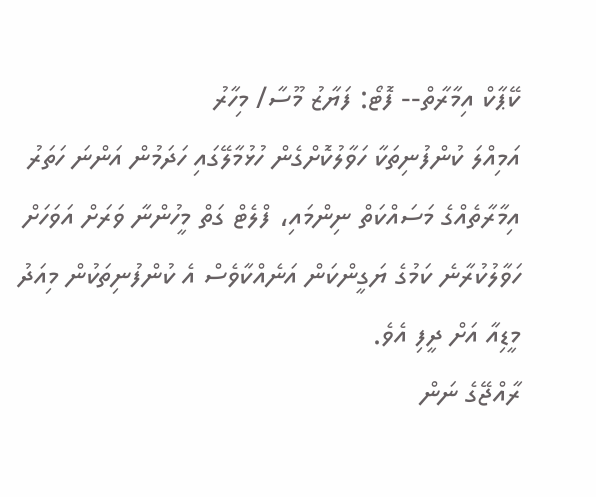ކޭޕާކް އިމާރާތް-- ފޮޓޯ: ފަޔާޒު މޫސާ/ މިހާރު
އަމިއްލަ ކުންފުނިތަކާ ހަވާލުކޮށްގެން ހުޅުމާލޭގައި ހަދަމުން އަންނަ ހަތަރު އިމާރާތެއްގެ މަސައްކަތް ނިންމައި، ފްލެޓް ގަތް މީހުންނާ ވަރަށް އަވަހަށް ހަވާލުކުރާނެ ކަމުގެ ޔަގީންކަން އަނެއްކާވެސް އެ ކުންފުނިތަކުން މިއަދު މީޑިއާ އަށް ދީފި އެވެ.
ރާއްޖޭގެ ނަން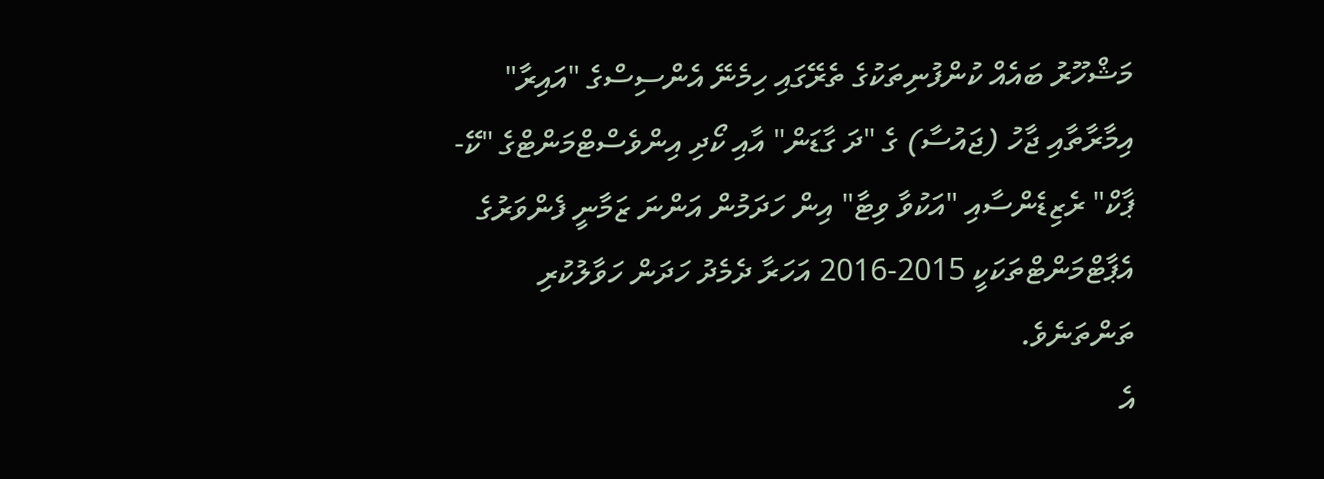މަޝްހޫރު ބައެއް ކުންފުނިތަކުގެ ތެރޭގައި ހިމެނޭ އެންސިސްގެ "އައިރާ" އިމާރާތާއި ޖާހު (ޖައުސާ) ގެ "ދަ ގާޑަން" އާއި ކޯދި އިންވެސްޓްމަންޓްގެ "ކޭ-ޕާކް" ރެޒިޑެންސާއި "އަކުވާ ވިޓާ" އިން ހަދަމުން އަންނަ ޒަމާނީ ފެންވަރުގެ އެޕާޓްމަންޓްތަކަކީ 2015-2016 އަހަރާ ދެމެދު ހަދަން ހަވާލުކުރި ތަންތަނެވެ.
އެ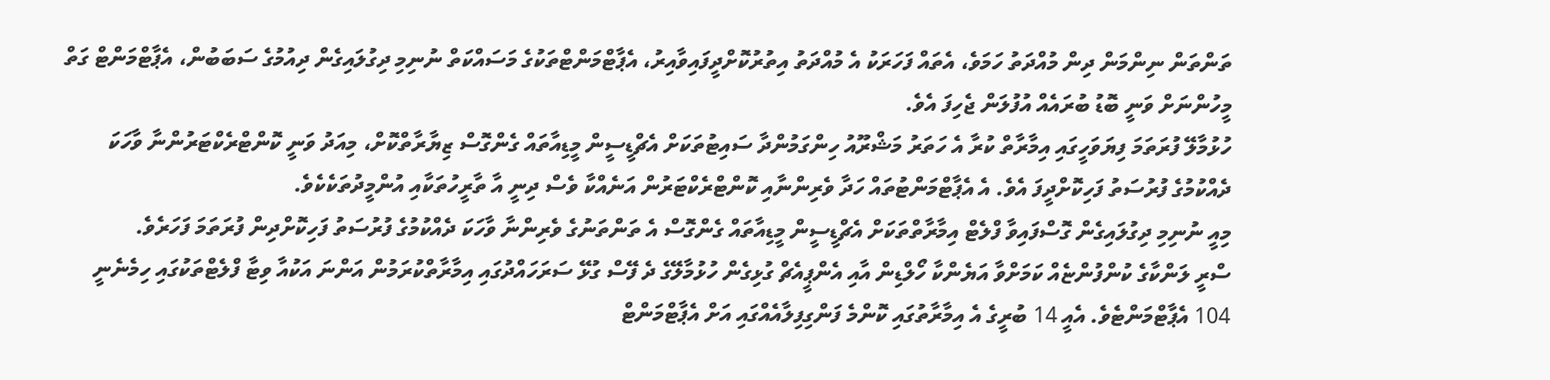ތަންތަން ނިންމަން ދިން މުއްދަތު ހަމަވެ، އެތައް ފަހަރަކު އެ މުއްދަތު އިތުރުކޮށްދީފައިވާއިރު، އެޕާޓްމަންޓްތަކުގެ މަސައްކަތް ނުނިމި ދިގުލައިގެން ދިއުމުގެ ސަބަބުން، އެޕާޓްމަންޓް ގަތް މީހުންނަށް ވަނީ ބޮޑު ބުރައެއް އުފުލަން ޖެހިފަ އެވެ.
ހުޅުމާލޭ ފުރަތަމަ ފިޔަވަހީގައި އިމާރާތް ކުރާ އެ ހަތަރު މަޝްރޫއު ހިންގަމުންދާ ސައިޓުތަކަށް އެޗްޑީސީން މީޑިއާތައް ގެންގޮސް ޒިޔާރާތްކޮށް، މިއަދު ވަނީ ކޮންޓްރެކްޓަރުންނާ ވާހަކަ ދެއްކުމުގެ ފުރުސަތު ފަހިކޮށްދީފަ އެވެ. އެ އެޕާޓްމަންޓުތައް ހަދާ ވެރިންނާއި ކޮންޓްރެކްޓަރުން އަނެއްކާ ވެސް ދިނީ އާ ތާރީހުތަކާއި އުންމީދުތަކެކެވެ.
މިއީ ނުނިމި ދިގުލައިގެން ގޮސްފައިވާ ފްލެޓް އިމާރާތްތަކަށް އެޗްޑީސީން މީޑިއާތައް ގެންގޮސް އެ ތަންތަނުގެ ވެރިންނާ ވާހަކަ ދެއްކުމުގެ ފުރުސަތު ފަހިކޮށްދިން ފުރަތަމަ ފަހަރެވެ.
ސްރީ ލަންކާގެ ކުންފުންޏެއް ކަމަށްވާ އަޔެންކާ ހޯލްޑިން އާއި އެންޕީއެޗް ގުޅިގެން ހުޅުމާލޭގެ ދެ ފޭސް ގުޅޭ ސަރަހައްދުގައި އިމާރާތްކުރަމުން އަންނަ އަކުއާ ވިޓާ ފްލެޓްތަކުގައި ހިމެނެނީ 104 އެޕާޓްމަންޓެވެ. އެއީ 14 ބުރީގެ އެ އިމާރާތުގައި ކޮންމެ ފަންގިފިލާއެއްގައި އަށް އެޕާޓްމަންޓް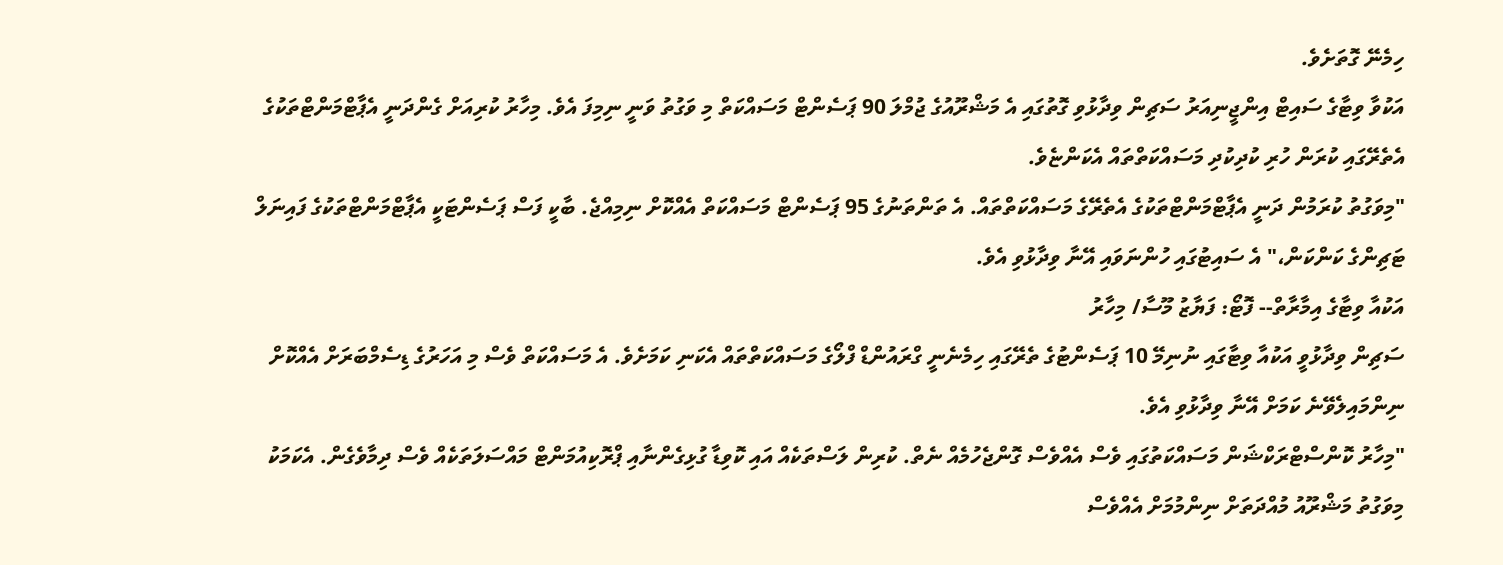ހިމެނޭ ގޮތަށެވެ.
އަކުވާ ވިޓާގެ ސައިޓް އިންޖީނިއަރު ސަޗިން ވިދާޅުވި ގޮތުގައި އެ މަޝްރޫއުގެ ޖުމްލަ 90 ޕަސެންޓް މަސައްކަތް މި ވަގުތު ވަނީ ނިމިފަ އެވެ. މިހާރު ކުރިއަށް ގެންދަނީ އެޕާޓްމަންޓްތަކުގެ އެތެރޭގައި ކުރަން ހުރި ކުދިކުދި މަސައްކަތްތައް އެކަންޏެވެ.
"މިވަގުތު ކުރަމުން ދަނީ އެޕާޓްމަންޓްތަކުގެ އެތެރޭގެ މަސައްކަތްތައް. އެ ތަންތަނުގެ 95 ޕަސެންޓް މަސައްކަތް އެއްކޮށް ނިމިއްޖެ. ބާކީ ފަސް ޕަސެންޓަކީ އެޕާޓްމަންޓްތަކުގެ ފައިނަލް ޓަޗިންގެ ކަންކަން،" އެ ސައިޓުގައި ހުންނަވައި އޭނާ ވިދާޅުވި އެވެ.
އަކުއާ ވިޓާގެ އިމާރާތް-- ފޮޓޯ: ފަޔާޒު މޫސާ/ މިހާރު
ސަޗިން ވިދާޅުވީ އަކުއާ ވިޓާގައި ނުނިމޭ 10 ޕަސެންޓުގެ ތެރޭގައި ހިމެނެނީ ގްރައުންޑް ފްލޯގެ މަސައްކަތްތައް އެކަނި ކަމަށެވެ. އެ މަސައްކަތް ވެސް މި އަހަރުގެ ޑިސެމްބަރަށް އެއްކޮށް ނިންމައިލެވޭނެ ކަމަށް އޭނާ ވިދާޅުވި އެވެ.
"މިހާރު ކޮންސްޓްރަކްޝަން މަސައްކަތުގައި ވެސް އެއްވެސް ގޮންޖެހުމެއް ނެތް. ކުރިން ލަސްތަކެއް އައި ކޮވިޑާ ގުޅިގެންނާއި ޕްރޮކިއުމަންޓް މައްސަލަތަކެއް ވެސް ދިމާވެގެން. އެކަމަކު މިވަގުތު މަޝްރޫއު މުއްދަތަށް ނިންމުމަށް އެއްވެސް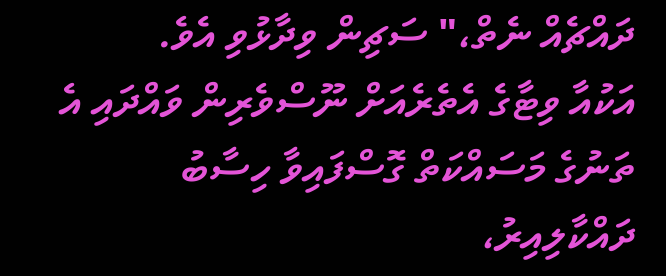ދައްޗެއް ނެތް،" ސަޗިން ވިދާޅުވި އެވެ.
އަކުއާ ވިޓާގެ އެތެރެއަށް ނޫސްވެރިން ވައްދައި އެ ތަނުގެ މަސައްކަތް ގޮސްފައިވާ ހިސާބު ދައްކާލިއިރު،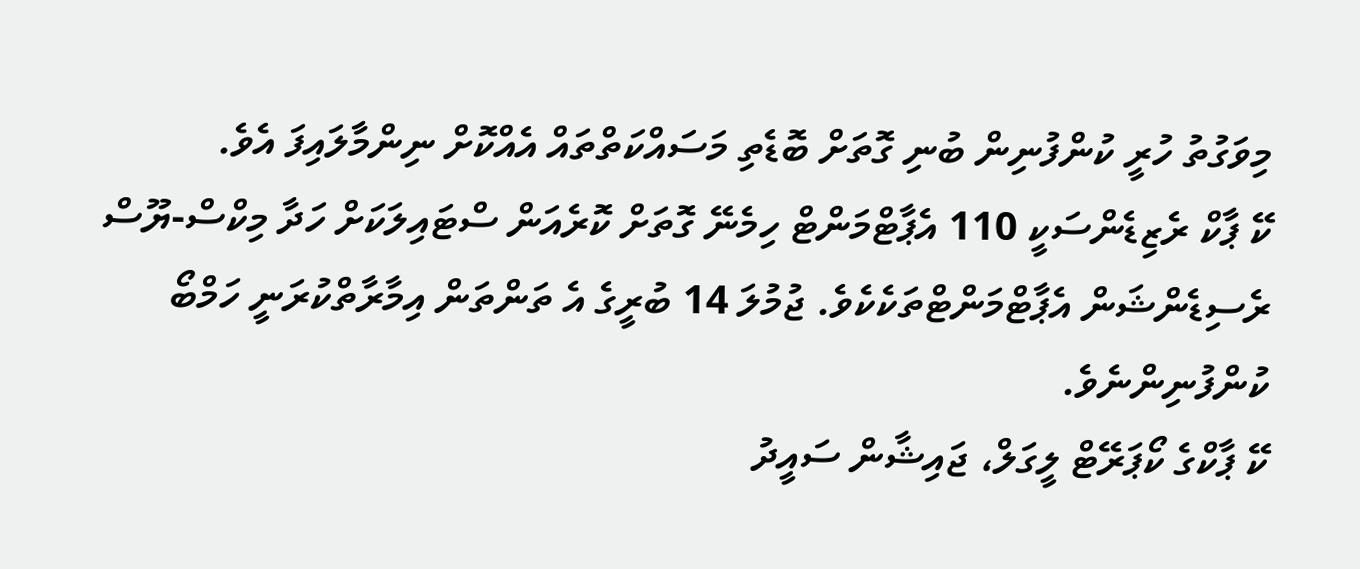މިވަގުތު ހުރީ ކުންފުނިން ބުނި ގޮތަށް ބޮޑެތި މަސައްކަތްތައް އެއްކޮށް ނިންމާލައިފަ އެވެ.
ކޭ ޕާކް ރެޒިޑެންސަކީ 110 އެޕާޓްމަންޓް ހިމެނޭ ގޮތަށް ކޮރެއަން ސްޓައިލަކަށް ހަދާ މިކްސް-ޔޫސް ރެސިޑެންޝަން އެޕާޓްމަންޓްތަކެކެވެ. ޖުމުލަ 14 ބުރީގެ އެ ތަންތަން އިމާރާތްކުރަނީ ހަމްބޯ ކުންފުނިންނެވެ.
ކޭ ޕާކްގެ ކޯޕަރޭޓް ލީގަލް، ޖައިޝާން ސައީދު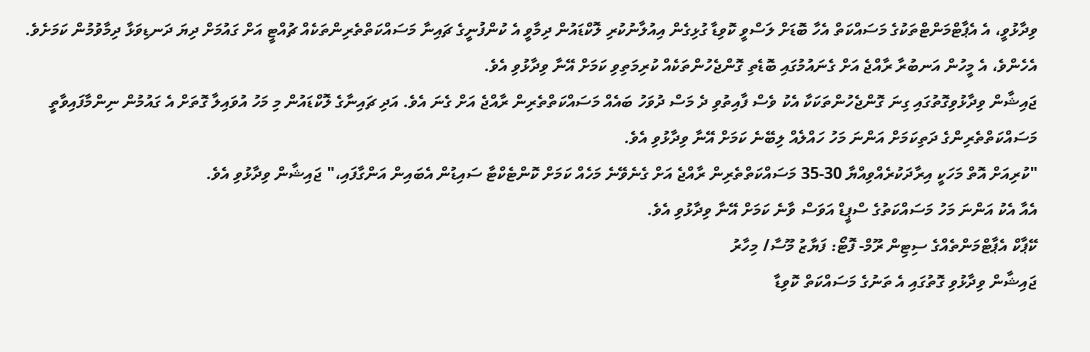ވިދާޅުވީ، އެ އެޕާޓްމަންޓްތަކުގެ މަސައްކަތް އެހާ ބޮޑަށް ލަސްވީ ކޮވިޑާ ގުޅިގެން އިއުލާނުކުރި ލޮކްޑައުން ދިމާވީ އެ ކުންފުނީގެ ޗައިނާ މަސައްކަތްތެރިންތަކެއް ޗުއްޓީ އަށް ގައުމަށް ދިޔަ ދަނޑިވަޅާ ދިމާވުމުން ކަމަށެވެ. އެހެންވެ، އެ މީހުން އަނބުރާ ރާއްޖެ އަށް ގެނައުމުގައި ބޮޑެތި ގޮންޖެހުންތަކެއް ކުރިމަތިވި ކަމަށް އޭނާ ވިދާޅުވި އެވެ.
ޖައިޝާން ވިދާޅުވިގޮތުގައި ގިނަ ގޮންޖެހުންތަކަކާ އެކު ވެސް ފާއިތުވި ދެ މަސް ދުވަހު ބައެއް މަސައްކަތްތެރިން ރާއްޖެ އަށް ގެނަ އެވެ. އަދި ޗައިނާގެ ލޮކްޑައުން މި މަހު އުވައިލާ ގޮތަށް އެ ގައުމުން ނިންމާފައިވާތީ މަސައްކަތްތެރިންގެ ދަތިކަމަށް އަންނަ މަހު ހައްލެއް ލިބޭނެ ކަމަށް އޭނާ ވިދާޅުވި އެވެ.
"ކުރިއަށް އޮތް މަހަކީ އިރާދަކުރެއްވިއްޔާ 30-35 މަސައްކަތްތެރިން ރާއްޖެ އަށް ގެނެވޭނެ މަހެއް ކަމަށް ކޮންޓެކްޓާ ސައިޑުން އެބައިން އަންގާފައި،" ޖައިޝާން ވިދާޅުވި އެވެ.
އެއާ އެކު އަންނަ މަހު މަސައްކަތުގެ ސްޕީޑް އަވަސް ވާނެ ކަމަށް އޭނާ ވިދާޅުވި އެވެ.
ކޭޕާކް އެޕާޓްމަންތެއްގެ ސިޓިން ރޫމް- ފޮޓޯ: ފަޔާޒު މޫސާ/ މިހާރު
ޖައިޝާން ވިދާޅުވި ގޮތުގައި އެ ތަނުގެ މަސައްކަތް ކޮވިޑާ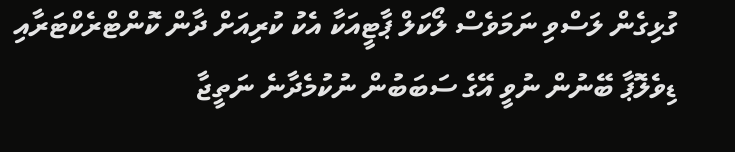ގުޅިގެން ލަސްވި ނަމަވެސް ލޯކަލް ޕާޓީއަކާ އެކު ކުރިއަށް ދާން ކޮންޓްރެކްޓަރާއި ޑިވެލޮޕާ ބޭނުން ނުވީ އޭގެ ސަބަބުން ނުކުމެދާނެ ނަތީޖާ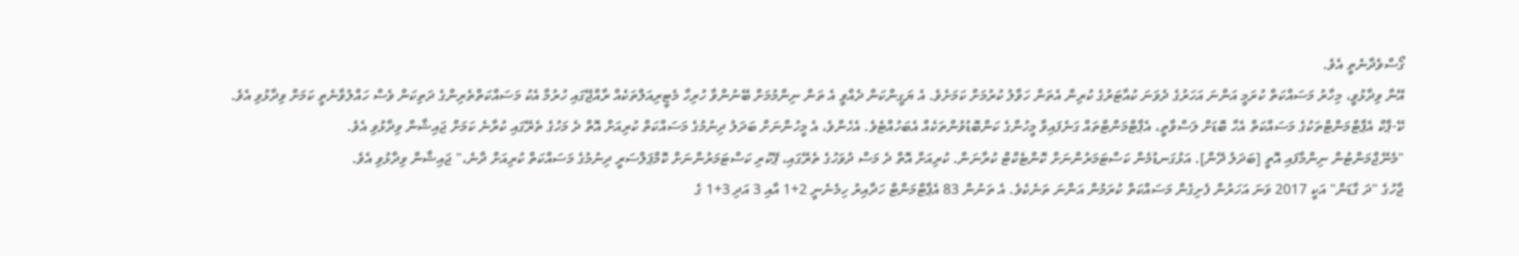ގޯސްވެދާނެތީ އެވެ.
އޭނާ ވިދާޅުވީ، މިހާރު މަސައްކަތް ކުރަމީ އަންނަ އަހަރުގެ ދެވަނަ ކުއާޓަރުގެ ކުރިން އެތަން ހަވާލު ކުރުމަށް ކަމަށެވެ. އެ ޔަގީންކަން ދެއްވީ އެ ތަން ނިންމުމަށް ބޭނުންވާ ހުރިހާ މެޓީރިއަލްތަކެއް ރާއްޖޭގައި ހުރުމާ އެކު މަސައްކަތްތެރިންގެ ދަތިކަން ވެސް ހައްލުވާނެތީ ކަމަށް ވިދާޅުވި އެވެ.
ކޭ-ޕާކް އެޕާޓްމަންޓްތަކުގެ މަސައްކަތް އެހާ ބޮޑަށް ލަސްވާތީ، އެޕާޓްމަންޓްތައް ގަނެފައިވާ މީހުންގެ ކަންބޮޑުވުންތަކެއް އެބަހުއްޓެވެ. އެހެންވެ، އެ މީހުންނަށް ބަދަލު ދިނުމުގެ މަސައްކަތް ކުރިއަށް އޮތް ދެ މަހުގެ ތެރޭގައި ކުރާނެ ކަމަށް ޖައިޝާން ވިދާޅުވި އެވެ.
"މެނޭޖްމަންޓުން ނިންމާފައި އޮތީ [ބަދަލު ދޭން]. އަޅުގަނޑުމެން ކަސްޓަމަރުންނަށް ކޮންޓެކްޓް ކުރާނަން. ކުރިއަށް އޮތް ދެ މަސް ދުވަހުގެ ތެރޭގައި، ޕޭކުރި ކަސްޓަމަރުންނަށް ކޮމްޕަލްސަރީ ދިނުމުގެ މަސައްކަތް ކުރިއަށް ދާނެ،" ޖައިޝާން ވިދާޅުވި އެވެ.
ޖާހުގެ "ދަ ގާޑަން" އަކީ 2017 ވަނަ އަހަރުން ފެށިގެން މަސައްކަތް ކުރަމުން އަންނަ ތަނެކެވެ. އެ ތަނުން 83 އެޕާޓްމަންޓް ހަދާއިރު ހިމެނެނީ 2+1 އާއި 3 އަދި 3+1 ގެ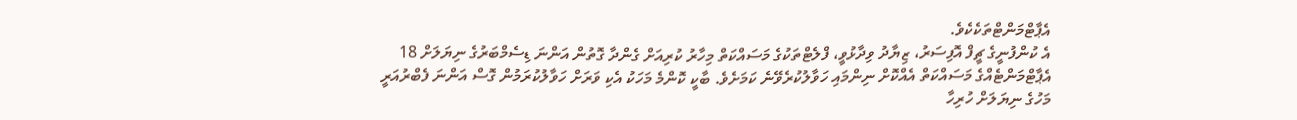އެޕާޓްމަންޓްތަކެކެވެ.
އެ ކުންފުނީގެ ޗީފް އޮފިސަރު، ޒިޔާދު ވިދާޅުވީ، ފްލެޓްތަކުގެ މަސައްކަތް މިހާރު ކުރިއަށް ގެންދާ ގޮތުން އަންނަ ޑިސެމްބަރުގެ ނިޔަލަށް 18 އެޕާޓްމަންޓެއްގެ މަސައްކަތް އެއްކޮށް ނިންމައި ހަވާލުކުރެވޭނެ ކަމަށެވެ. ބާކީ ކޮންމެ މަހަކު އެކި ވަރަށް ހަވާލުކުރަމުން ގޮސް އަންނަ ފެބްރުއަރީ މަހުގެ ނިޔަލަށް ހުރިހާ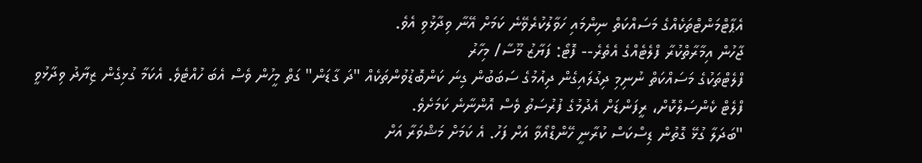އެޕާޓްމަންޓްތަކެއްގެ މަސައްކަތް ނިންމައި ހަވާލުކުރެވޭނެ ކަމަށް އޭނާ ވިދާޅުވި އެވެ.
ޖާހުން އިމާރާތްކުރާ ފްލެޓެއްގެ އެތެރެ-- ފޮޓޯ: ފަޔާޒު މޫސާ/ މިހާރު
ފްލެޓްތަކުގެ މަސައްކަތް ނުނިމި ދިގުލައިގެން ދިއުމުގެ ސަބަބުން ގިނަ ކަންބޮޑުވުންތަކެއް "ދަ ގާޑަން" ގަތް މީހުން ވެސް އެބަ ހުއްޓެވެ. އެކަމާ ގުޅިގެން ޒިޔާދު ވިދާޅުވީ ފްލެޓް ކެންސަލްކޮށް، ރީފަންޑަށް އެދުމުގެ ފުރުސަތު ވެސް އޮންނާނެ ކަމަށެވެ.
"ބަދަލާ ގުޅޭ ގޮތުން ޑިސްކަސް ކުރާނީ ހޭންޑްއޯވާ އަށް ފަހު. އެ ކަމަށް މަޝްވަރާ އަށް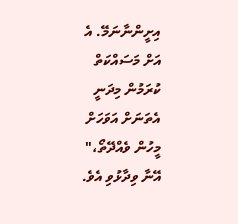އިށީންނާނަމޭ. އެ އަށް މަސައްކަތް ކުރަމުން މިދަނީ އެތަނަށް އަވަހަށް މީހުން ވެއްދޭތޯ،" އޭނާ ވިދާޅުވި އެވެ.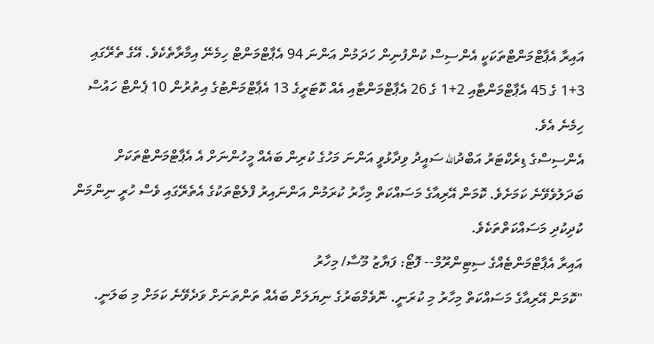އައިރާ އެޕާޓްމަންޓްތަކަކީ އެންސިސް ކުންފުނިން ހަދަމުން އަންނަ 94 އެޕާޓްމަންޓް ހިމެނޭ އިމާރާތެކެވެ. އޭގެ ތެރޭގައި 3+1 ގެ 45 އެޕާޓްމަންޓާއި 2+1 ގެ 26 އެޕާޓްމަންޓާއި އެއް ކޮޓަރީގެ 13 އެޕާޓްމަންޓުގެ އިތުރުން 10 ޕެންޓް ހައުސް ހިމެނެ އެވެ.
އެންސިސްގެ ޑިރެކްޓަރު އަބްދުالله ސައީދު ވިދާޅުވީ އަންނަ މަހުގެ ކުރިން ބައެއް މީހުންނަށް އެ އެޕާޓްމަންޓްތަކަށް ބަދަލުވެވޭނެ ކަމަށެވެ. ކޮމަން އޭރިއާގެ މަސައްކަތް މިހާރު ކުރަމުން އަންނައިރު ފްލެޓްތަކުގެ އެތެރޭގައި ވެސް ހުރީ ނިންމަން ކުދިކުދި މަސައްކަތްތަކެވެ.
އައިރާ އެޕާޓްމަންޓެއްގެ ސިޓިންރޫމް-- ފޮޓޯ: ފަޔާޒު މޫސާ/ މިހާރު
"ކޮމަން އޭރިއާގެ މަސައްކަތް މިހާރު މި ކުރަނީ. ނޮވެމްބަރުގެ ނިޔަލަށް ބައެއް ތަންތަނަށް ވަދެވޭނެ ކަމަށް މި ބަލަނީ.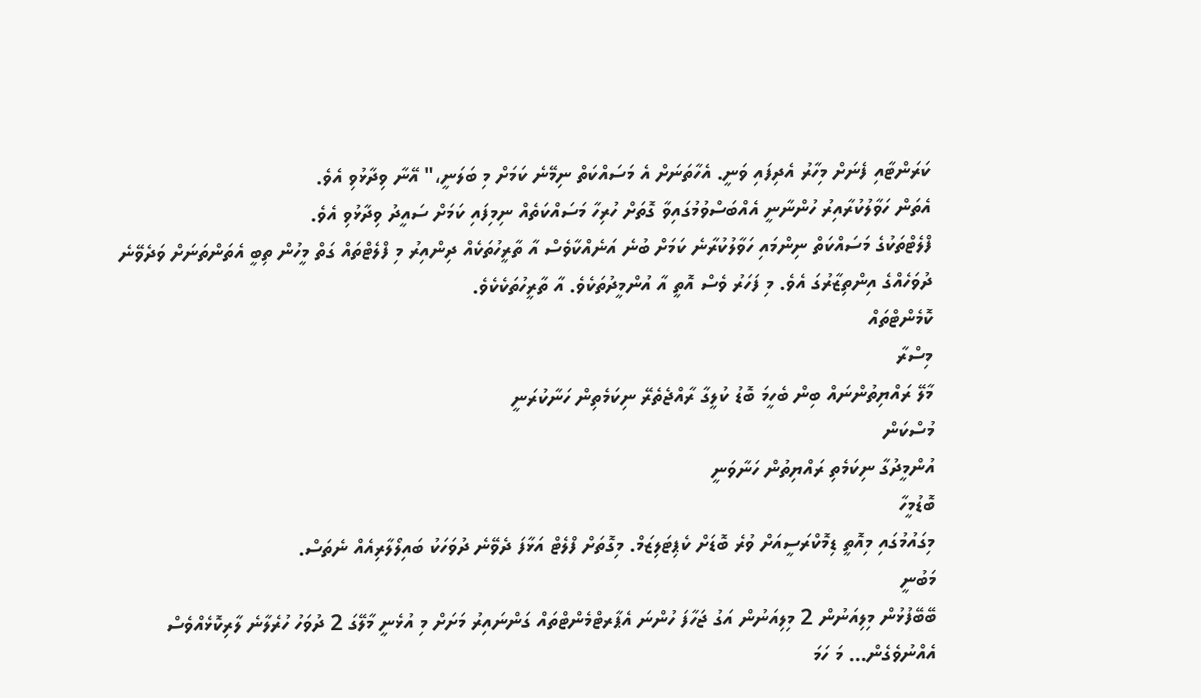ކަރަންޓާއި ފެނަށް މިހާރު އެދިފައި ވަނީ. އެހާތަނަށް އެ މަސައްކަތް ނިމޭނެ ކަމަށް މި ބަލަނީ،" އޭނާ ވިދާޅުވި އެވެ.
އެތަން ހަވާލުކުރާއިރު ހުންނާނީ އެއްބަސްވުމުގައިވާ ގޮތަށް ހުރިހާ މަސައްކަތެއް ނިމިފައި ކަމަށް ސައީދު ވިދާޅުވި އެވެ.
ފްލެޓްތަކުގެ މަސައްކަތް ނިންމައި ހަވާލުކުރާނެ ކަމަށް ބުނެ އަނެއްކާވެސް އާ ތާރީހުތަކެއް ދިންއިރު މި ފްލެޓްތައް ގަތް މީހުން ތިބީ އެތަންތަނަށް ވަދެވޭނެ ދުވަހެއްގެ އިންތިޒާރުގަ އެވެ. މި ފަހަރު ވެސް އޮތީ އާ އުންމީދުތަކެވެ. އާ ތާރީހުތަކެކެވެ.
ކޮމެންޓްތައް
މިސްރާ
މާލޭ ރައްޔިތުންނައް ބިން ބެހީމަ ބޮޑު ކުލީގާ ރާއްޖެތެރޭ ނިކަމެތިން ހަނާކުރަނީ
މުސްކަން
އުންމީދުގާ ނިކަމެތި ރައްޔިތުން ހަނާވަނީ
ބޮޑުމީހާ
މިގައުމުގައި މިއޮތީ ޑިމޮކްރަސީއަށް ވުރެ ބޮޑަށް ކެޕިޓަލިޒަމް. މިގޮތަށް ފްލެޓް އަޅާފަ ދެވޭނެ ދުވަހަކު ބައިލޯލާރިއެއް ނެތަސް.
މަބުނީ
ބޭބޭފުޅުން މިލިއަނުން 2 މިލިއަނުން އަގު ޖަހާފަ ހުންނަ އެޕާރޓްމެންޓްތައް ގަންނައިރު މަށަށް މި އުޅެނީ މާލޭގަ 2 ދުވަހު ހުރެލާނެ ލާރިކޮޅެއްވެސް އެއްނުވެގެން... މަ ހަމަ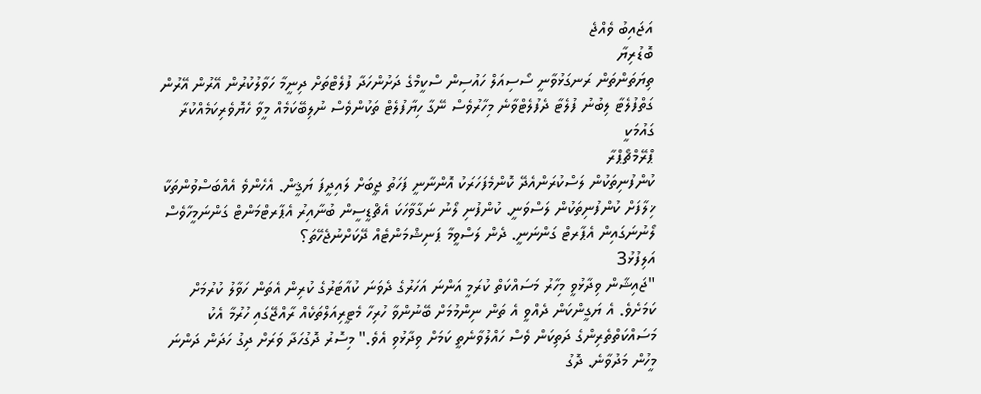އަޖައިބު ވެއްޖެ
ބޮޑުރިޔާ
ތިޔަތަންތަން ރަނގަޅުވާނީ ސޯސިއަލް ހައުސިން ސްކީމްގެ ދަށުންހަދާ ފުލެޓްތަށް ދިނީމާ ހަވާލުކުރުން އޭރުން އޭރުން ގަތްފުލެޓާ ލިބުނު ފުލެޓާ ދެފުލެޓްވާނެ މިހާރުވެސް ނޭގާ ހިޔާފުލެޓް ތަކުންވެސް ނުލިބޭކަމެއް މީވާ ހެޔޮވެރިކަމެއްކުރާ ގައުމަކީ
ޕްރޭމްޗޯޕްރާ
ކުންފުނިތަކުން ލަސްކުރަންއެދޭ ކޮންމެފަހަރަކު އޮންނާނީ ފަހަތު ޖީބަށް ލައިދީފަ ޔަޤީން. އެހެންވެ އެއްބަސްވުންތަކާ ޚިލާފަށް ކުންފުނިތަކުން ލަސްވަނީ. ކުންފުނި ލޯނު ނަގާވާހަކަ އެޗްޑީސީން ބުނާއިރު އެޕާރޓްމަންޓް ގަންނަމީހާވެސް ލޯނުނަގައިން އެޕާރޓް ގަންނަނީ. ދެން ލަސްވީމާ ޕަނިޝްމަންޓެއް ދޭކަށްނުޖެހޭތަ؟
އަލިފުޅު3
"ޖައިޝާން ވިދާޅުވީ މިހާރު މަސައްކަތް ކުރަމީ އަންނަ އަހަރުގެ ދެވަނަ ކުއާޓަރުގެ ކުރިން އެތަން ހަވާލު ކުރުމަށް ކަމަށެވެ. އެ ޔަގީންކަން ދެއްވީ އެ ތަން ނިންމުމަށް ބޭނުންވާ ހުރިހާ މެޓީރިއަލްތަކެއް ރާއްޖޭގައި ހުރުމާ އެކު މަސައްކަތްތެރިންގެ ދަތިކަން ވެސް ހައްލުވާނެތީ ކަމަށް ވިދާޅުވި އެވެ." މިސޮރު ދޮގުހަދާ ވަރަށް ދިގު ހަދަން ދަންނަ މީހުން މަދުވާނެ. ދޮގު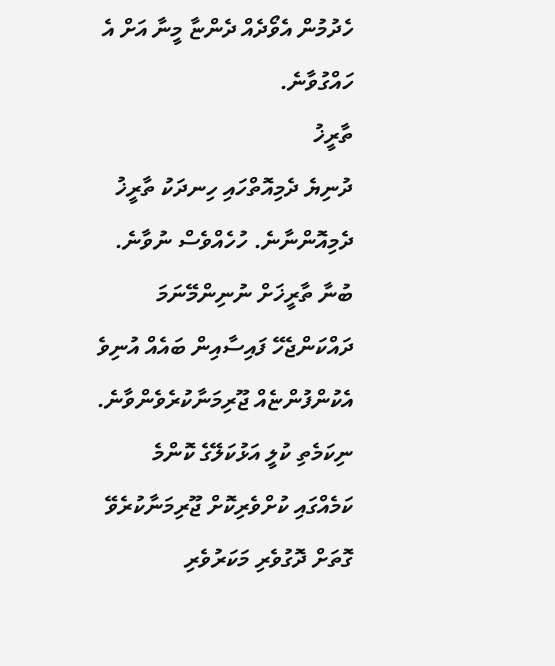ހެދުމުން އެވޯދެއް ދެންޏާ މީނާ އަށް އެ ހައްގުވާނެ.
ތާރީޚު
ދުނިޔެ ދެމިއޮތްހައި ހިނދަކު ތާރީޚު ދެމިއޮންނާނެ. ހުހެއްވެސް ނުވާނެ. ބުނާ ތާރީޚަށް ނުނިންމޭނަމަ ދައްކަންޖެހޭ ފައިސާއިން ބައެއް އުނިވެ އެކުންފުންޏެއް ޖޫރިމަނާކުރެވެންވާނެ. ނިކަމެތި ކުލީ އަޅުކަލޭގެ ކޮންމެ ކަމެއްގައި ކުށްވެރިކޮށް ޖޫރިމަނާކުރެވޭ ގޮތަށް ދޮގުވެރި މަކަރުވެރި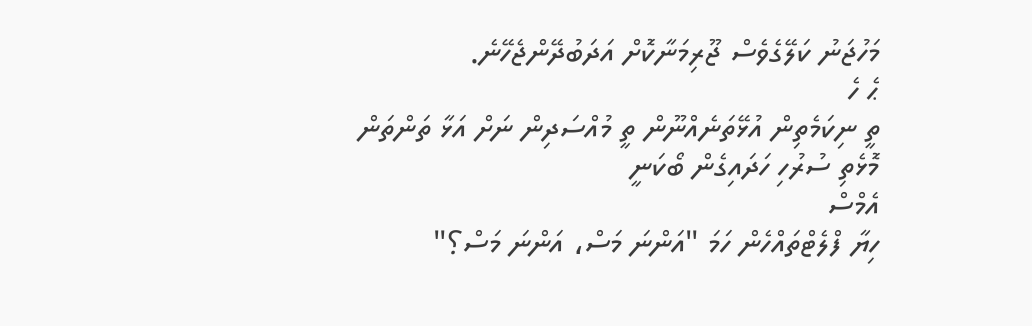މަހުޖަނު ކަލޭގެވެސް ޖޫރިމަނާކޮށް އަދަބުދޭންޖެހޭނެ.
ޙެ ހެ
ތީ ނިކަމެތިން އުޅޭތަނެއްނޫން ތީ މުއްސަދިން ނަށް އަޅާ ތަންތަން މޮޅެތި ސުރުހި ހަދައިގެން ބޯކަނީ
އެމްސް
ހިޔާ ފްލެޓްތައްހެން ހަމަ "އަންނަ މަސް، އަންނަ މަސް؟"